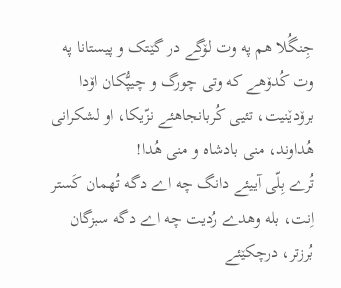جِنگُلا هم په وت لۆگے در گێتک و پیستانا په وت کُدۆهے که وتی چورگ و چیپُّکان اۆدا برۆدێنیت، تئیی کُربانجاهئے نزّیکا، او لشکرانی هُداوند، منی بادشاه و منی هُدا!
تُرے بِلّی آییئے دانگ چه اے دگه تُهمان کَستر اِنت، بله وهدے رُدیت چه اے دگه سبزگان بُرزتر، درچکێئے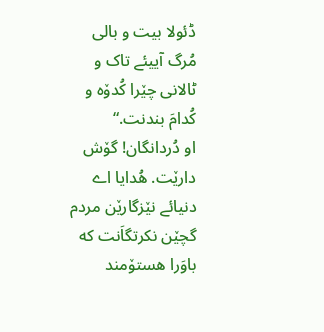ڈئولا بیت و بالی مُرگ آییئے تاک و ٹالانی چێرا کُدۆه و کُدامَ بندنت.“
او دُردانگان! گۆش دارێت. هُدایا اے دنیائے نێزگارێن مردم گچێن نکرتگاَنت که باوَرا هستۆمند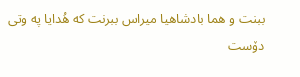ببنت و هما بادشاهیا میراس ببرنت که هُدایا په وتی دۆست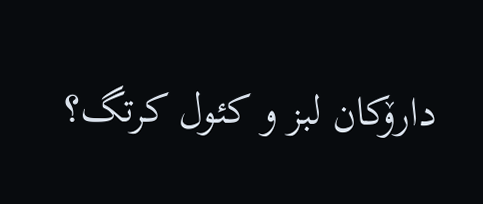دارۆکان لبز و کئول کرتگ؟